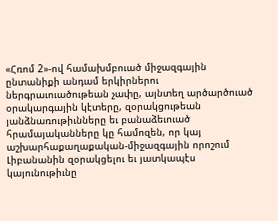«Հռոմ 2»-ով համախմբուած միջազգային ընտանիքի անդամ երկիրներու ներգրաւուածութեան չափը, այնտեղ արծարծուած օրակարգային կէտերը, զօրակցութեան յանձնառութիւնները եւ բանաձեւուած հրամայականները կը համոզեն, որ կայ աշխարհաքաղաքական-միջազգային որոշում Լիբանանին զօրակցելու եւ յատկապէս կայունութիւնը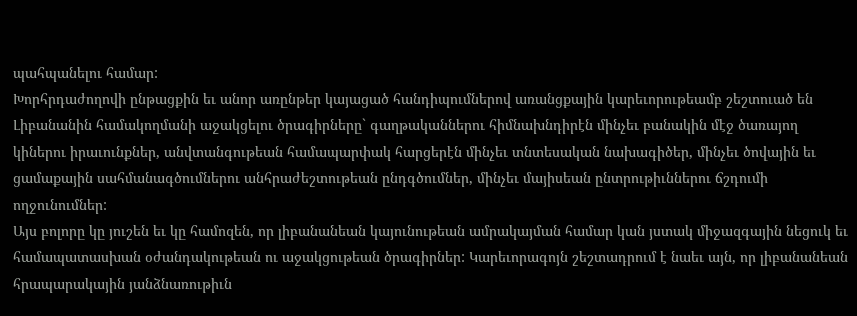պահպանելու համար:
Խորհրդաժողովի ընթացքին եւ անոր առընթեր կայացած հանդիպումներով առանցքային կարեւորութեամբ շեշտուած են Լիբանանին համակողմանի աջակցելու ծրագիրները` գաղթականներու հիմնախնդիրէն մինչեւ բանակին մէջ ծառայող կիներու իրաւունքներ, անվտանգութեան համապարփակ հարցերէն մինչեւ տնտեսական նախագիծեր, մինչեւ ծովային եւ ցամաքային սահմանագծումներու անհրաժեշտութեան ընդգծումներ, մինչեւ մայիսեան ընտրութիւններու ճշդումի ողջունումներ:
Այս բոլորը կը յուշեն եւ կը համոզեն, որ լիբանանեան կայունութեան ամրակայման համար կան յստակ միջազգային նեցուկ եւ համապատասխան օժանդակութեան ու աջակցութեան ծրագիրներ: Կարեւորագոյն շեշտադրում է նաեւ այն, որ լիբանանեան հրապարակային յանձնառութիւն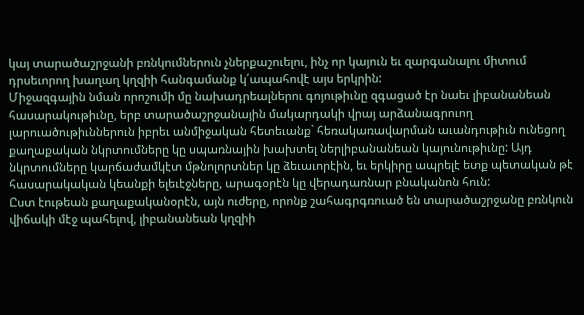կայ տարածաշրջանի բռնկումներուն չներքաշուելու, ինչ որ կայուն եւ զարգանալու միտում դրսեւորող խաղաղ կղզիի հանգամանք կ՛ապահովէ այս երկրին:
Միջազգային նման որոշումի մը նախադրեալներու գոյութիւնը զգացած էր նաեւ լիբանանեան հասարակութիւնը, երբ տարածաշրջանային մակարդակի վրայ արձանագրուող լարուածութիւններուն իբրեւ անմիջական հետեւանք` հեռակառավարման աւանդութիւն ունեցող քաղաքական նկրտումները կը սպառնային խախտել ներլիբանանեան կայունութիւնը: Այդ նկրտումները կարճաժամկէտ մթնոլորտներ կը ձեւաւորէին, եւ երկիրը ապրելէ ետք պետական թէ հասարակական կեանքի ելեւէջները, արագօրէն կը վերադառնար բնականոն հուն:
Ըստ էութեան քաղաքականօրէն, այն ուժերը, որոնք շահագրգռուած են տարածաշրջանը բռնկուն վիճակի մէջ պահելով, լիբանանեան կղզիի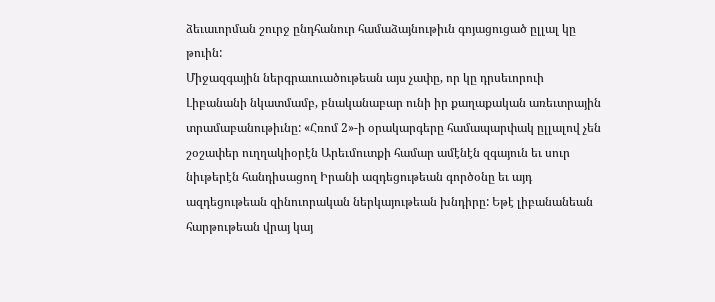ձեւաւորման շուրջ ընդհանուր համաձայնութիւն գոյացուցած ըլլալ կը թուին:
Միջազգային ներգրաւուածութեան այս չափը, որ կը դրսեւորուի Լիբանանի նկատմամբ, բնականաբար ունի իր քաղաքական առեւտրային տրամաբանութիւնը: «Հռոմ 2»-ի օրակարգերը համապարփակ ըլլալով չեն շօշափեր ուղղակիօրէն Արեւմուտքի համար ամէնէն զգայուն եւ սուր նիւթերէն հանդիսացող Իրանի ազդեցութեան գործօնը եւ այդ ազդեցութեան զինուորական ներկայութեան խնդիրը: Եթէ լիբանանեան հարթութեան վրայ կայ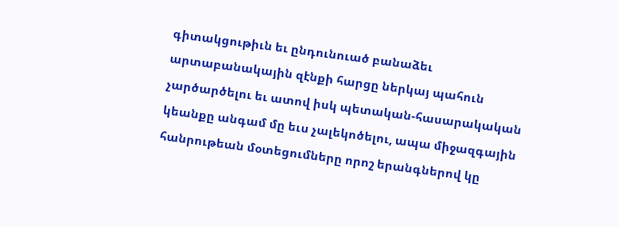գիտակցութիւն եւ ընդունուած բանաձեւ արտաբանակային զէնքի հարցը ներկայ պահուն չարծարծելու եւ ատով իսկ պետական-հասարակական կեանքը անգամ մը եւս չալեկոծելու, ապա միջազգային հանրութեան մօտեցումները որոշ երանգներով կը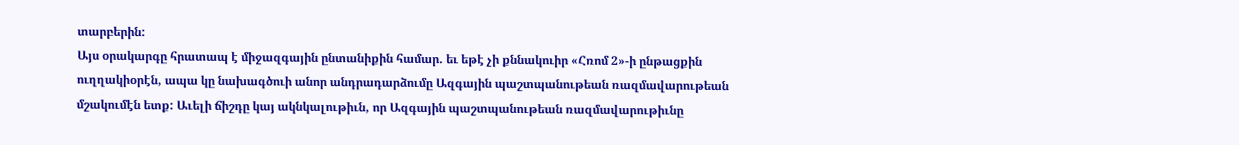տարբերին:
Այս օրակարգը հրատապ է միջազգային ընտանիքին համար. եւ եթէ չի քննակուիր «Հռոմ 2»-ի ընթացքին ուղղակիօրէն, ապա կը նախագծուի անոր անդրադարձումը Ազգային պաշտպանութեան ռազմավարութեան մշակումէն ետք: Աւելի ճիշդը կայ ակնկալութիւն, որ Ազգային պաշտպանութեան ռազմավարութիւնը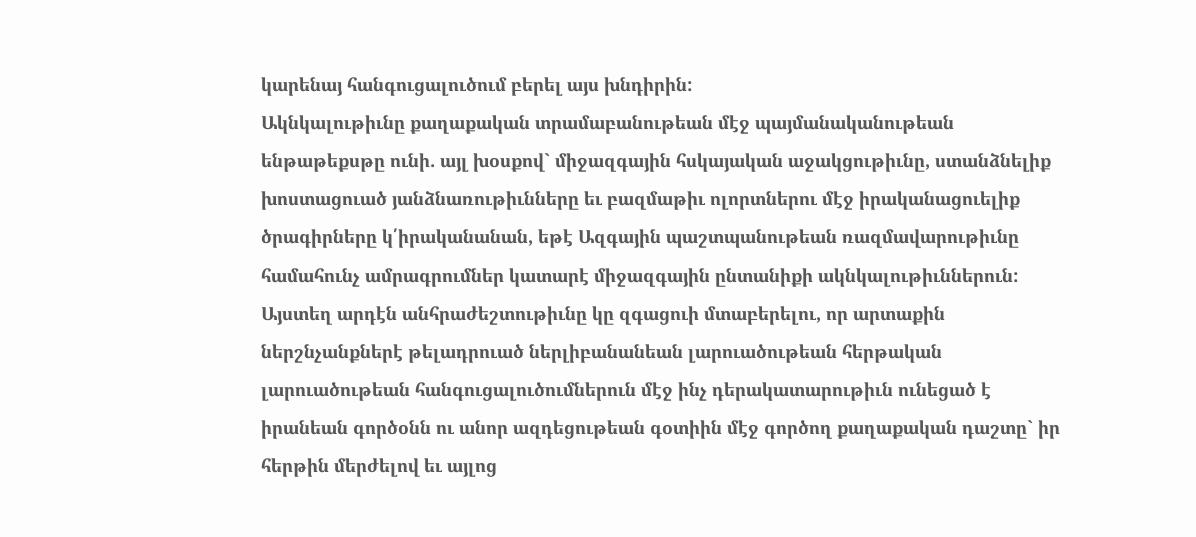կարենայ հանգուցալուծում բերել այս խնդիրին:
Ակնկալութիւնը քաղաքական տրամաբանութեան մէջ պայմանականութեան ենթաթեքսթը ունի. այլ խօսքով` միջազգային հսկայական աջակցութիւնը, ստանձնելիք խոստացուած յանձնառութիւնները եւ բազմաթիւ ոլորտներու մէջ իրականացուելիք ծրագիրները կ՛իրականանան, եթէ Ազգային պաշտպանութեան ռազմավարութիւնը համահունչ ամրագրումներ կատարէ միջազգային ընտանիքի ակնկալութիւններուն:
Այստեղ արդէն անհրաժեշտութիւնը կը զգացուի մտաբերելու, որ արտաքին ներշնչանքներէ թելադրուած ներլիբանանեան լարուածութեան հերթական լարուածութեան հանգուցալուծումներուն մէջ ինչ դերակատարութիւն ունեցած է իրանեան գործօնն ու անոր ազդեցութեան գօտիին մէջ գործող քաղաքական դաշտը` իր հերթին մերժելով եւ այլոց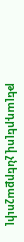թելադրելով չներքաշուիլ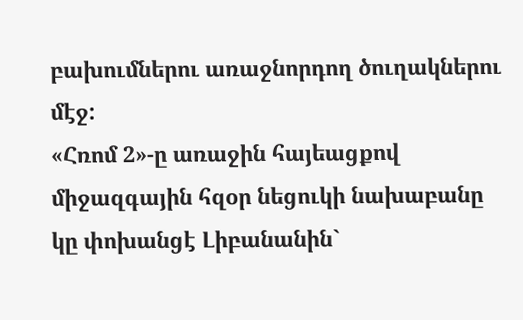բախումներու առաջնորդող ծուղակներու մէջ:
«Հռոմ 2»-ը առաջին հայեացքով միջազգային հզօր նեցուկի նախաբանը կը փոխանցէ Լիբանանին`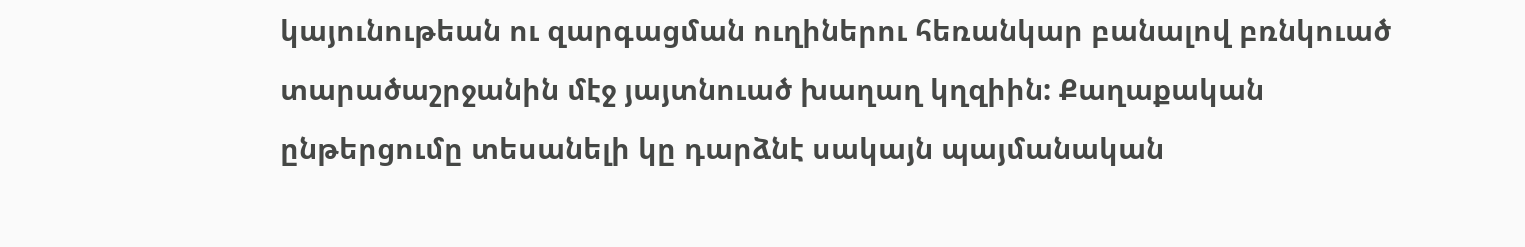կայունութեան ու զարգացման ուղիներու հեռանկար բանալով բռնկուած տարածաշրջանին մէջ յայտնուած խաղաղ կղզիին: Քաղաքական ընթերցումը տեսանելի կը դարձնէ սակայն պայմանական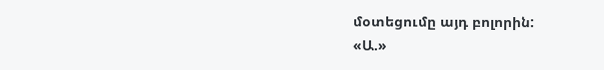մօտեցումը այդ բոլորին:
«Ա.»